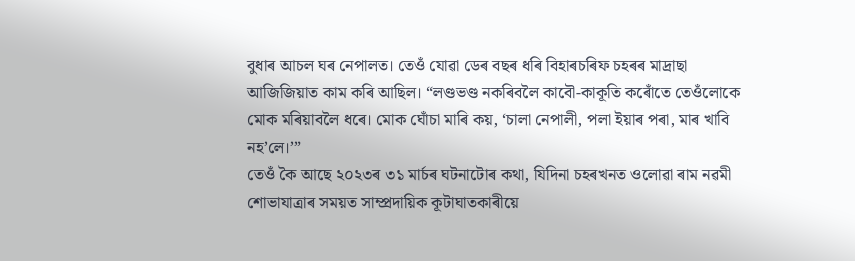বুধাৰ আচল ঘৰ নেপালত। তেওঁ যোৱা ডেৰ বছৰ ধৰি বিহাৰচৰিফ চহৰৰ মাদ্ৰাছা আজিজিয়াত কাম কৰি আছিল। “লণ্ডভণ্ড নকৰিবলৈ কাবৌ-কাকূতি কৰোঁতে তেওঁলোকে মোক মৰিয়াবলৈ ধৰে। মোক ঘোঁচা মাৰি কয়, ‘চালা নেপালী, পলা ইয়াৰ পৰা, মাৰ খাবি নহ’লে।’”
তেওঁ কৈ আছে ২০২৩ৰ ৩১ মাৰ্চৰ ঘটনাটোৰ কথা, যিদিনা চহৰখনত ওলোৱা ৰাম নৱমী শোভাযাত্ৰাৰ সময়ত সাম্প্ৰদায়িক কূটাঘাতকাৰীয়ে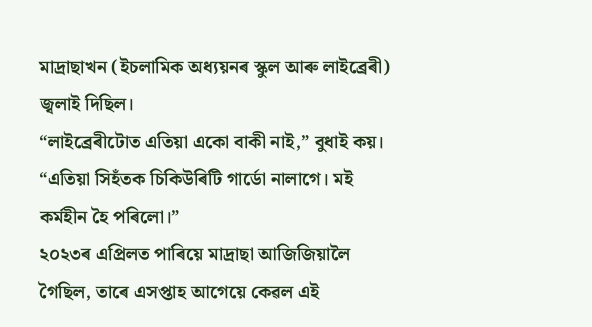মাদ্ৰাছাখন (ইচলামিক অধ্যয়নৰ স্কুল আৰু লাইব্ৰেৰী) জ্বলাই দিছিল।
“লাইব্ৰেৰীটোত এতিয়া একো বাকী নাই,” বুধাই কয়। “এতিয়া সিহঁতক চিকিউৰিটি গাৰ্ডো নালাগে। মই কৰ্মহীন হৈ পৰিলো।”
২০২৩ৰ এপ্ৰিলত পাৰিয়ে মাদ্ৰাছা আজিজিয়ালৈ গৈছিল, তাৰে এসপ্তাহ আগেয়ে কেৱল এই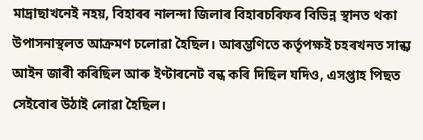মাদ্ৰাছাখনেই নহয়, বিহাৰৰ নালন্দা জিলাৰ বিহাৰচৰিফৰ বিভিন্ন স্থানত থকা উপাসনাস্থলত আক্ৰমণ চলোৱা হৈছিল। আৰম্ভণিতে কৰ্তৃপক্ষই চহৰখনত সান্ধ্য আইন জাৰী কৰিছিল আৰু ইণ্টাৰনেট বন্ধ কৰি দিছিল যদিও, এসপ্তাহ পিছত সেইবোৰ উঠাই লোৱা হৈছিল।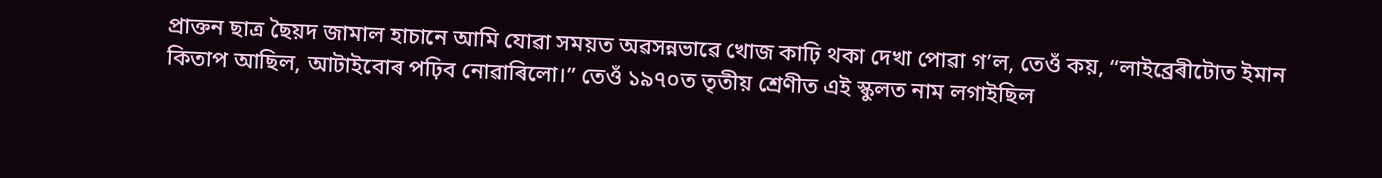প্ৰাক্তন ছাত্ৰ ছৈয়দ জামাল হাচানে আমি যোৱা সময়ত অৱসন্নভাৱে খোজ কাঢ়ি থকা দেখা পোৱা গ’ল, তেওঁ কয়, “লাইব্ৰেৰীটোত ইমান কিতাপ আছিল, আটাইবোৰ পঢ়িব নোৱাৰিলো।” তেওঁ ১৯৭০ত তৃতীয় শ্ৰেণীত এই স্কুলত নাম লগাইছিল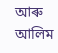আৰু আলিম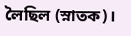লৈছিল (স্নাতক)।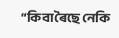“কিবা ৰৈছে নেকি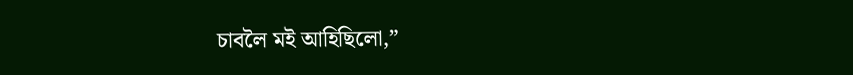চাবলৈ মই আহিছিলো,”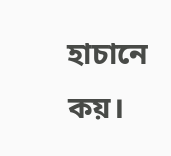হাচানে কয়।